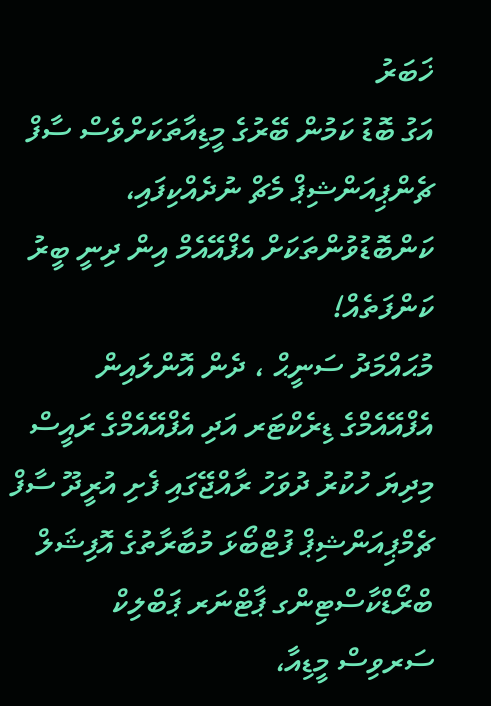ޚަބަރު
އަގު ބޮޑު ކަމުން ބޭރުގެ މީޑިއާތަކަށްވެސް ސާފް ޗެންޕިއަންޝިޕް މެޗް ނުދެއްކިފައި، ކަންބޮޑުވުންތަކަށް އެފްއޭއެމް އިން ދިނީ ބީރު ކަންފަތެއް!
މުޙައްމަދު ސަނީޙް ، ދެން އޮންލައިން
އެފްއޭއެމްގެ ޑިރެކްޓަރ އަދި އެފްއޭއެމްގެ ރައީސް
މިދިޔަ ހުކުރު ދުވަހު ރާއްޖޭގައި ފެށި އުރީދޫ ސާފް ޗެމްޕިއަންޝިޕް ފުޓްބޯޅަ މުބާރާތުގެ އޮފިޝަލް ބްރޯޑްކާސްޓިންގ ޕާޓްނަރ ޕަބްލިކް ސަރވިސް މީޑިއާ،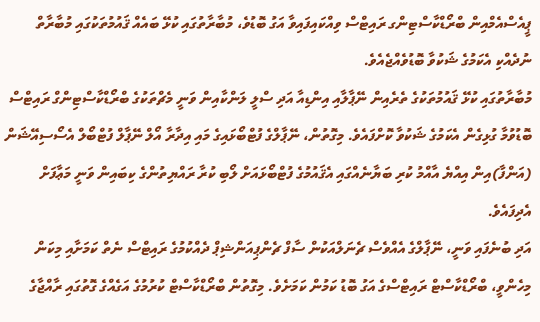ޕީއެސްއެމްއިން ބްރޯޑްކާސްޓިންގ ރައިޓްސް ވިއްކައިފައިވާ އަގު ބޮޑުވެ، މުބާރާތުގައި ކުޅޭ ބައެއް ޤައުމުތަކުގައި މުބާރާތް ނުދެއްކި އެކަމުގެ ޝަކުވާ ބޮޑުވެއްޖެއެވެ.
މުބާރާތުގައި ކުޅޭ ޤައުމުތަކުގެ ތެރެއިން ނޭޕާލާއި އިންޑިއާ އަދި ސްލީ ލަންކާއިން ވަނީ މެޗްތަކުގެ ބްރޯޑްކާސްޓިންގް ރައިޓްސް ބޮޑުވުމާ ގުޅިގެން އެކަމުގެ ޝަކުވާ ކޮށްފައެވެ. މިގޮތުން، ނޭޕާލްގެ ފުޓްބޯޅައިގެ މައި އިދާރާ އޯލް ނޭޕާލް ފުޓްބޯލް އެސޯސިއޭޝަން (އަންފާ)އިން އިއްޔެ އާއްމު ކުރި ބަޔާނެއްގައި އެޤައުމުގެ ފުޓްބޯޅައަށް ލޯބި ކުރާ ރައްޔިތުންގެ ކިބައިން ވަނީ މަޢާފަށް އެދިފައެވެ.
އަދި ބުނެފައި ވަނީ، ނޭޕާލްގެ އެއްވެސް ޗެނަލްއަކުން ސާފް ޗެންޕިއަންޝިޕް ދެއްކުމުގެ ރައިޓްސް ނެތް ކަމަށާއި މިކަން މިހެންވީ، ބްރޯޑްކާސްޓް ރައިޓްސްގެ އަގު ބޮޑު ކަމުން ކަމަށެވެ. މިގޮތުން ބްރޯޑްކާސްޓް ކުރުމުގެ އަގެއްގެ ގޮތުގައި ރާއްޖާގެ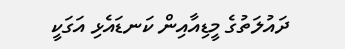ދައުލަތުގެ މީޑިއާއިން ކަނޑައެޅި އަގަކީ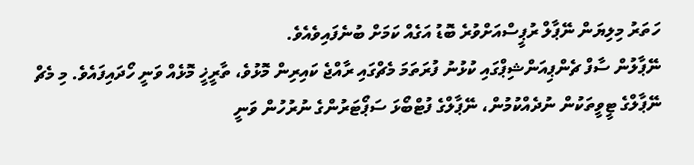ހަތަރު މިލިޔަން ނޭޕާލް ރުޕީސްއަށްވުރެ ބޮޑު އަގެއް ކަމަށް ބުނެފައިވެއެވެ.
ނޭޕާލުން ސާފް ޗެންޕިއަންޝިޕްގައި ކުޅުނު ފުރަތަމަ މެޗްގައި ރާއްޖެ ކައިރިން މޮޅުވެ، ތާރީޚީ މޮޅެއް ވަނީ ހޯދައިފައެވެ. މި މެޗް ނޭޕާލްގެ ޓީވީތަކުން ނުދެއްކުމުން، ނޭޕާލްގެ ފުޓްބޯޅަ ސަޕޯޓަރުންގެ ނުރުހުން ވަނީ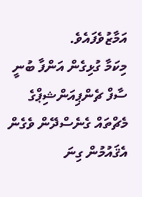އަމާޒުވެފައެވެ.
މިކަމާ ގުޅިގެން އަންފާ ބުނީ ސާފް ޗެންޕިއަންޝިޕްގެ މެޗްތައް ގެނެސްދޭން ވެގެން އެޤައުމުން ގިނަ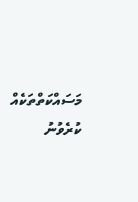މަސައްކަތްތަކެއް ކުރެވުނު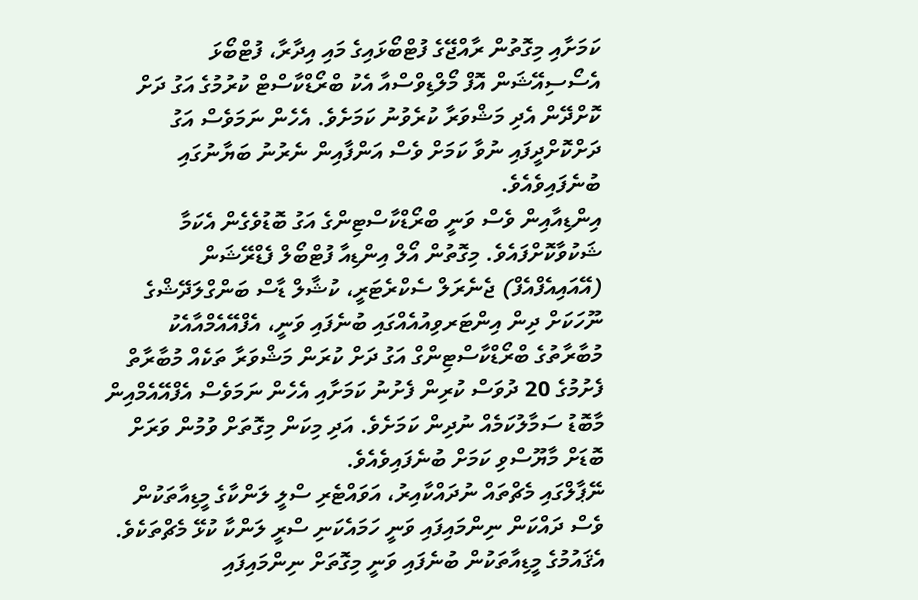ކަމަށާއި މިގޮތުން ރާއްޖޭގެ ފުޓްބޯޅައިގެ މައި އިދާރާ، ފުޓްބޯޅަ އެސޯސިއޭޝަން އޮފް މޯލްޑިވްސްއާ އެކު ބްރޯޑްކާސްޓް ކުރުމުގެ އަގު ދަށް ކޮށްދޭން އެދި މަޝްވަރާ ކުރެވުނު ކަމަށެވެ. އެހެން ނަމަވެސް އަގު ދަށްކޮށްދީފައި ނުވާ ކަމަށް ވެސް އަންފާއިން ނެރުނު ބަޔާނުގައި ބުނެފައިވެއެވެ.
އިންޑިއާއިން ވެސް ވަނީ ބްރޯޑްކާސްޓިންގެ އަގު ބޮޑުވެގެން އެކަމާ ޝަކުވާކޮށްފައެވެ. މިގޮތުން އޯލް އިންޑިއާ ފުޓްބޯލް ފެޑްރޭޝަން (އޭއައިއެފްއެފް) ޖެނެރަލް ސެކްރެޓަރީ، ކުޝާލް ޑާސް ބަންގްލަދޭޝްގެ ނޫހަކަށް ދިން އިންޓަރވިއުއެއްގައި ބުނެފައި ވަނީ، އެފްއޭއެމްއާއެކު މުބާރާތުގެ ބްރޯޑްކާސްޓިންގް އަގު ދަށް ކުރަން މަޝްވަރާ ތަކެއް މުބާރާތް ފެށުމުގެ 20 ދުވަސް ކުރިން ފެށުނު ކަމަށާއި އެހެން ނަމަވެސް އެފްއޭއެމްއިން މާބޮޑު ސަމާލުކަމެއް ނުދިން ކަމަށެވެ. އަދި މިކަން މިގޮތަށް ވުމުން ވަރަށް ބޮޑަށް މާޔޫސްވި ކަމަށް ބުނެފައިވެއެވެ.
ނޭޕާލްގައި މެޗްތައް ނުދައްކާއިރު، އަވައްޓެރި ސްލީ ލަންކާގެ މީޑިއާތަކުން ވެސް ދައްކަން ނިންމައިފައި ވަނީ ހަމައެކަނި ސްރީ ލަންކާ ކުޅޭ މެޗްތަކެވެ. އެޤައުމުގެ މީޑިއާތަކުން ބުނެފައި ވަނީ މިގޮތަށް ނިންމައިފައި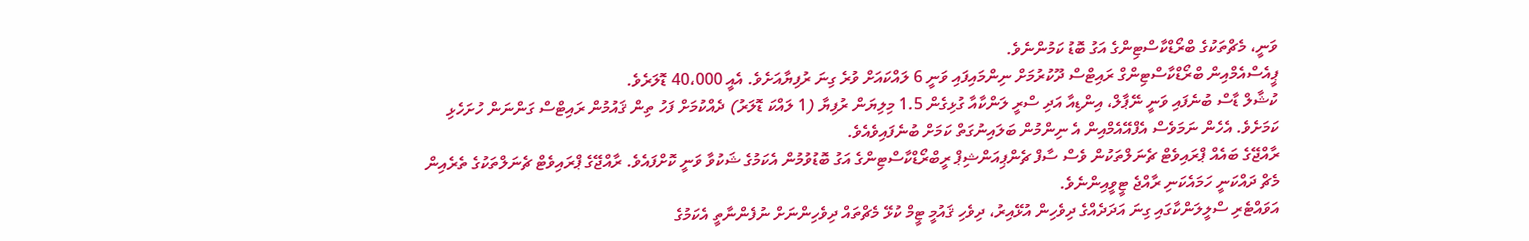ވަނީ، މެޗްތަކުގެ ބްރޯޑްކާސްޓިންގެ އަގު ބޮޑު ކަމުންނެވެ.
ޕީއެސްއެމްއިން ބްރޯޑްކާސްޓިންގް ރައިޓްސް ދޫކުރުމަށް ނިންމައިފައި ވަނީ 6 ލައްކައަށް ވުރެ ގިނަ ރުފިޔާއަށެވެ. އެއީ 40،000 ޑޮލަރެވެ.
ކުޝާލް ޑާސް ބުނެފައި ވަނީ ނޭޕާލް، އިންޑިއާ އަދި ސްރީ ލަންކާއާ ގުޅިގެން 1.5 މިލިޔަން ރުފިޔާ (1 ލައްކަ ޑޮލަރު) ދެއްކުމަށް ފަހު ތިން ޤައުމުން ރައިޓްސް ގަންނަން ހުށަހެޅި ކަމަށެވެ. އެހެން ނަމަވެސް އެފްއޭއެމްއިން އެ ނިންމުން ބަލައިނުގަތް ކަމަށް ބުނެފައިވެއެވެ.
ރާއްޖޭގެ ބައެއް ޕްރައިވެޓް ޗެނަލްތަކުން ވެސް ސާފް ޗެންޕިއަންޝިޕް ރީބްރޯޑްކާސްޓިންގެ އަގު ބޮޑުވުމުން އެކަމުގެ ޝަކުވާ ވަނީ ކޮށްފައެވެ. ރާއްޖޭގެ ޕްރައިވެޓް ޗެނަލްތަކުގެ ތެރެއިން މެޗް ދައްކަނީ ހަމައެކަނި ރާއްޖެ ޓީވީއިންނެވެ.
އަވައްޓެރި ސްލީލަންކާގައި ގިނަ އަދަދެއްގެ ދިވެހިން އުޅޭއިރު، ދިވެހި ޤައުމީ ޓީމް ކުޅޭ މެޗްތައް ދިވެހިންނަށް ނުފެންނާތީ އެކަމުގެ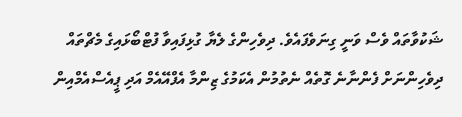ޝަކުވާތައް ވެސް ވަނީ ގިނަވެފައެވެ. ދިވެހިންގެ ލެޔާ ގުޅިފައިވާ ފުޓްބޯޅައިގެ މެޗްތައް ދިވެހިންނަށް ފެންނާނެ ގޮތެއް ނެތުމުން އެކަމުގެ ޒިންމާ އެފްއޭއެމް އަދި ޕީއެސްއެމްއިން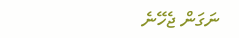ނަގަން ޖެހޭނެ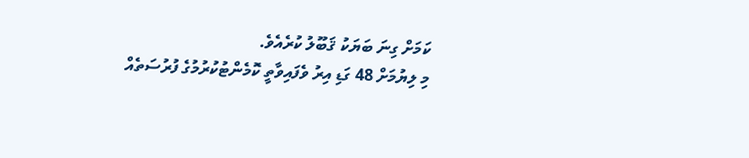ކަމަށް ގިނަ ބަޔަކު ޤަބޫލު ކުރެއެވެ.
މި ލިޔުމަށް 48 ގަޑި އިރު ވެފައިވާތީ ކޮމެންޓުކުރުމުގެ ފުރުސަތެއް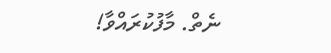ނެތް. މާފުކުރައްވާ!